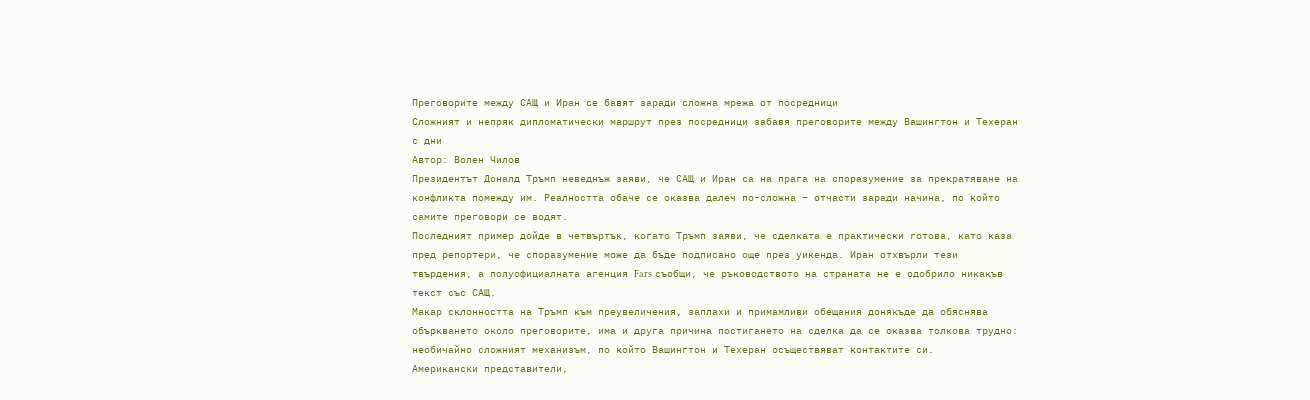Преговорите между САЩ и Иран се бавят заради сложна мрежа от посредници
Сложният и непряк дипломатически маршрут през посредници забавя преговорите между Вашингтон и Техеран с дни
Автор: Волен Чилов
Президентът Доналд Тръмп неведнъж заяви, че САЩ и Иран са на прага на споразумение за прекратяване на конфликта помежду им. Реалността обаче се оказва далеч по-сложна – отчасти заради начина, по който самите преговори се водят.
Последният пример дойде в четвъртък, когато Тръмп заяви, че сделката е практически готова, като каза пред репортери, че споразумение може да бъде подписано още през уикенда. Иран отхвърли тези твърдения, а полуофициалната агенция Fars съобщи, че ръководството на страната не е одобрило никакъв текст със САЩ.
Макар склонността на Тръмп към преувеличения, заплахи и примамливи обещания донякъде да обяснява объркването около преговорите, има и друга причина постигането на сделка да се оказва толкова трудно: необичайно сложният механизъм, по който Вашингтон и Техеран осъществяват контактите си.
Американски представители,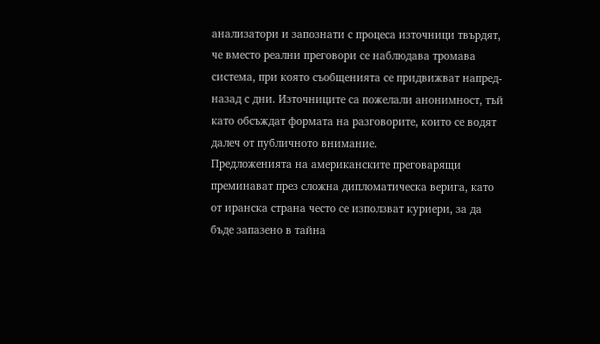анализатори и запознати с процеса източници твърдят, че вместо реални преговори се наблюдава тромава система, при която съобщенията се придвижват напред-назад с дни. Източниците са пожелали анонимност, тъй като обсъждат формата на разговорите, които се водят далеч от публичното внимание.
Предложенията на американските преговарящи преминават през сложна дипломатическа верига, като от иранска страна често се използват куриери, за да бъде запазено в тайна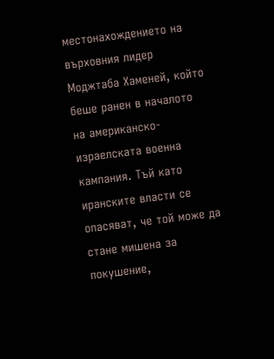местонахождението на върховния лидер Моджтаба Хаменей, който беше ранен в началото на американско-израелската военна кампания. Тъй като иранските власти се опасяват, че той може да стане мишена за покушение,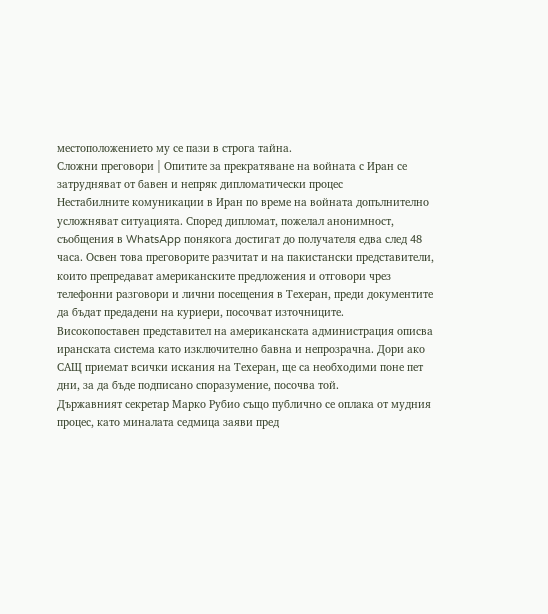местоположението му се пази в строга тайна.
Сложни преговори | Опитите за прекратяване на войната с Иран се затрудняват от бавен и непряк дипломатически процес
Нестабилните комуникации в Иран по време на войната допълнително усложняват ситуацията. Според дипломат, пожелал анонимност, съобщения в WhatsApp понякога достигат до получателя едва след 48 часа. Освен това преговорите разчитат и на пакистански представители, които препредават американските предложения и отговори чрез телефонни разговори и лични посещения в Техеран, преди документите да бъдат предадени на куриери, посочват източниците.
Високопоставен представител на американската администрация описва иранската система като изключително бавна и непрозрачна. Дори ако САЩ приемат всички искания на Техеран, ще са необходими поне пет дни, за да бъде подписано споразумение, посочва той.
Държавният секретар Марко Рубио също публично се оплака от мудния процес, като миналата седмица заяви пред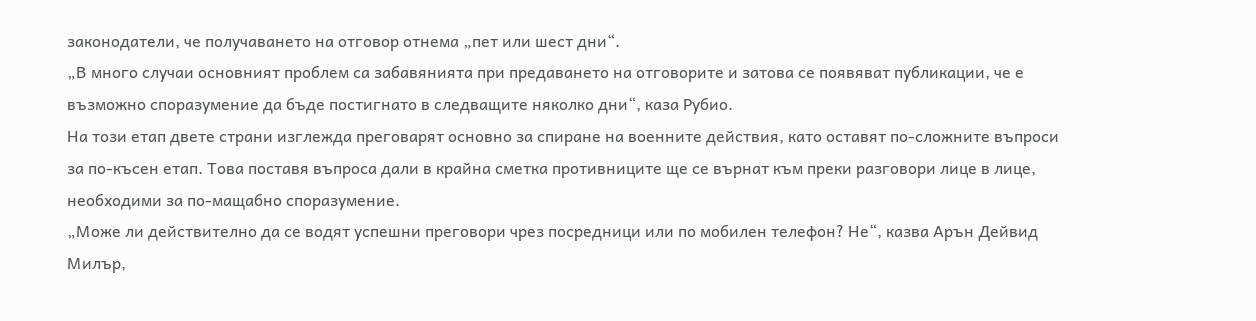законодатели, че получаването на отговор отнема „пет или шест дни“.
„В много случаи основният проблем са забавянията при предаването на отговорите и затова се появяват публикации, че е възможно споразумение да бъде постигнато в следващите няколко дни“, каза Рубио.
На този етап двете страни изглежда преговарят основно за спиране на военните действия, като оставят по-сложните въпроси за по-късен етап. Това поставя въпроса дали в крайна сметка противниците ще се върнат към преки разговори лице в лице, необходими за по-мащабно споразумение.
„Може ли действително да се водят успешни преговори чрез посредници или по мобилен телефон? Не“, казва Арън Дейвид Милър,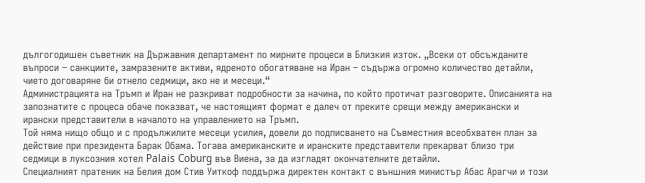дългогодишен съветник на Държавния департамент по мирните процеси в Близкия изток. „Всеки от обсъжданите въпроси – санкциите, замразените активи, ядреното обогатяване на Иран – съдържа огромно количество детайли, чието договаряне би отнело седмици, ако не и месеци.“
Администрацията на Тръмп и Иран не разкриват подробности за начина, по който протичат разговорите. Описанията на запознатите с процеса обаче показват, че настоящият формат е далеч от преките срещи между американски и ирански представители в началото на управлението на Тръмп.
Той няма нищо общо и с продължилите месеци усилия, довели до подписването на Съвместния всеобхватен план за действие при президента Барак Обама. Тогава американските и иранските представители прекарват близо три седмици в луксозния хотел Palais Coburg във Виена, за да изгладят окончателните детайли.
Специалният пратеник на Белия дом Стив Уиткоф поддържа директен контакт с външния министър Абас Арагчи и този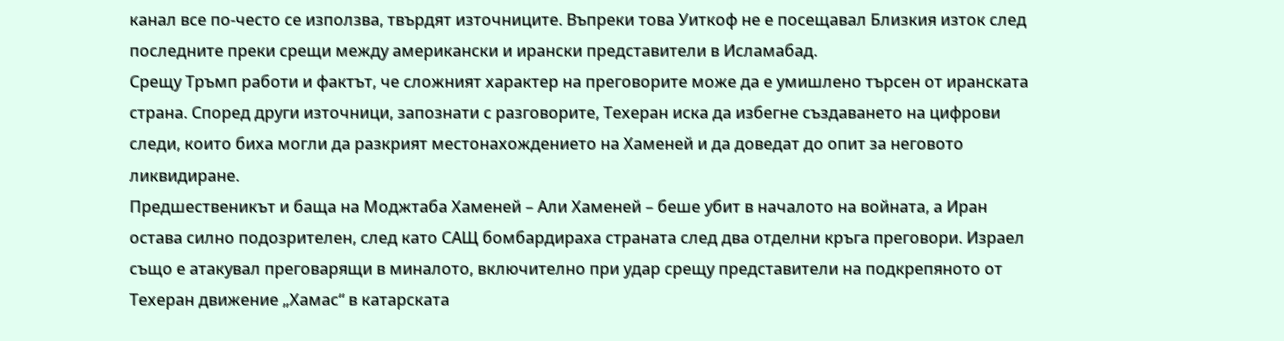канал все по-често се използва, твърдят източниците. Въпреки това Уиткоф не е посещавал Близкия изток след последните преки срещи между американски и ирански представители в Исламабад.
Срещу Тръмп работи и фактът, че сложният характер на преговорите може да е умишлено търсен от иранската страна. Според други източници, запознати с разговорите, Техеран иска да избегне създаването на цифрови следи, които биха могли да разкрият местонахождението на Хаменей и да доведат до опит за неговото ликвидиране.
Предшественикът и баща на Моджтаба Хаменей – Али Хаменей – беше убит в началото на войната, а Иран остава силно подозрителен, след като САЩ бомбардираха страната след два отделни кръга преговори. Израел също е атакувал преговарящи в миналото, включително при удар срещу представители на подкрепяното от Техеран движение „Хамас“ в катарската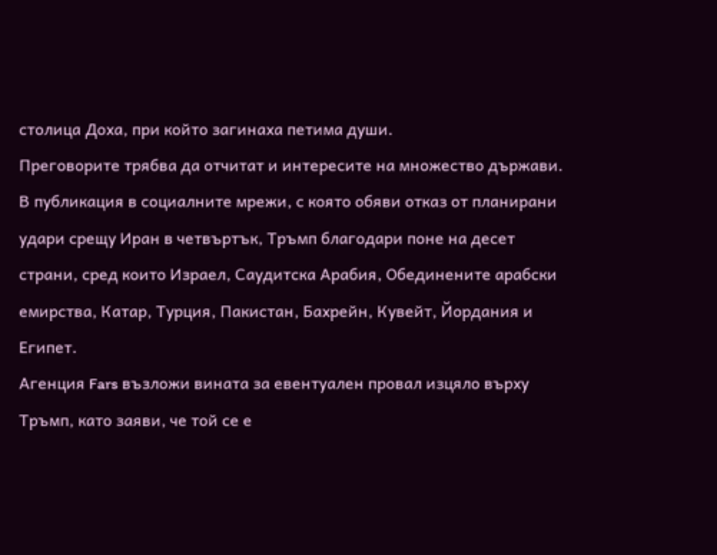столица Доха, при който загинаха петима души.
Преговорите трябва да отчитат и интересите на множество държави. В публикация в социалните мрежи, с която обяви отказ от планирани удари срещу Иран в четвъртък, Тръмп благодари поне на десет страни, сред които Израел, Саудитска Арабия, Обединените арабски емирства, Катар, Турция, Пакистан, Бахрейн, Кувейт, Йордания и Египет.
Агенция Fars възложи вината за евентуален провал изцяло върху Тръмп, като заяви, че той се е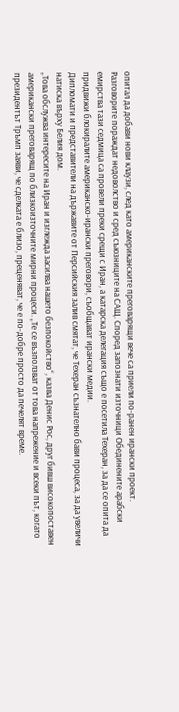опитал да добави нови клаузи, след като американските преговарящи вече са приели по-ранен ирански проект.
Разговорите пораждат недоволство и сред съюзниците на САЩ. Според запознати източници Обединените арабски емирства тази седмица са провели преки срещи с Иран, а катарска делегация също е посетила Техеран, за да се опита да придвижи блокиралите американско-ирански преговори, съобщават ирански медии.
Дипломати и представители на държавите от Персийския залив смятат, че Техеран съзнателно бави процеса, за да увеличи натиска върху Белия дом.
„Това обслужва интересите на Иран и изглежда засилва нашето безпокойство“, казва Денис Рос, друг бивш високопоставен американски преговарящ по близкоизточните мирни процеси. „Те се възползват от това напрежение и всеки път, когато президентът Тръмп заяви, че сделката е близо, преценяват, че е по-добре просто да печелят време.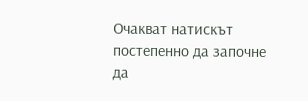Очакват натискът постепенно да започне да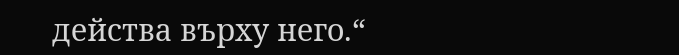действа върху него.“